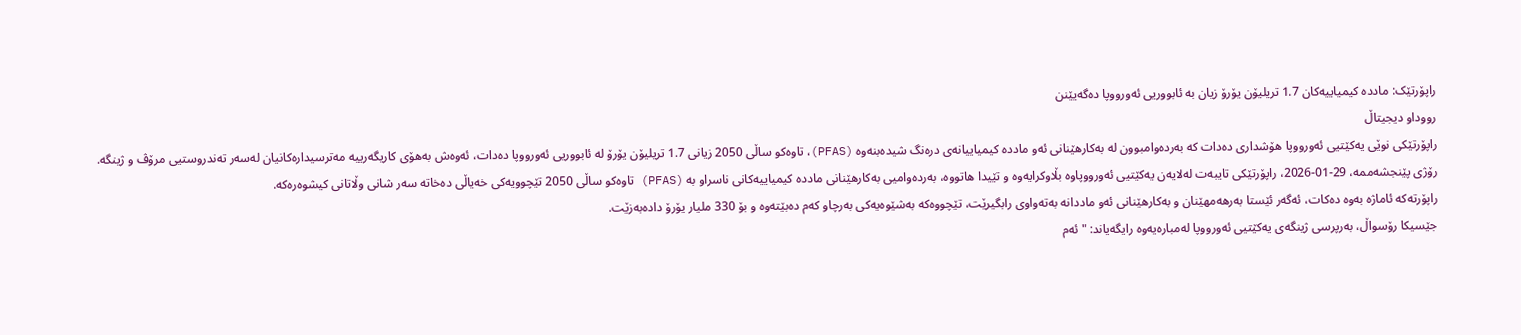راپۆرتێک: ماددە کیمیاییەکان 1.7 تریلیۆن یۆرۆ زیان بە ئابووریی ئەورووپا دەگەیێنن
رووداو دیجیتاڵ
راپۆرتێکی نوێی یەکێتیی ئەورووپا هۆشداری دەدات کە بەردەوامبوون لە بەکارهێنانی ئەو ماددە کیمیاییانەی درەنگ شیدەبنەوە (PFAS)، تاوەکو ساڵی 2050 زیانی 1.7 تریلیۆن یۆرۆ لە ئابووریی ئەورووپا دەدات، ئەوەش بەهۆی کاریگەرییە مەترسیدارەکانیان لەسەر تەندروستیی مرۆڤ و ژینگە.
رۆژی پێنجشەممە، 29-01-2026، راپۆرتێکی تایبەت لەلایەن یەکێتیی ئەورووپاوە بڵاوکرایەوە و تێیدا هاتووە، بەردەوامیی بەکارهێنانی ماددە کیمیاییەکانی ناسراو بە (PFAS) تاوەکو ساڵی 2050 تێچوویەکی خەیاڵی دەخاتە سەر شانی وڵاتانی کیشوەرەکە.
راپۆرتەکە ئاماژە بەوە دەکات، ئەگەر ئێستا بەرهەمهێنان و بەکارهێنانی ئەو ماددانە بەتەواوی رابگیرێت، تێچووەکە بەشێوەیەکی بەرچاو کەم دەبێتەوە و بۆ 330 ملیار یۆرۆ دادەبەزێت.
جێسیکا رۆسواڵ، بەرپرسی ژینگەی یەکێتیی ئەورووپا لەمبارەیەوە رایگەیاند: "ئەم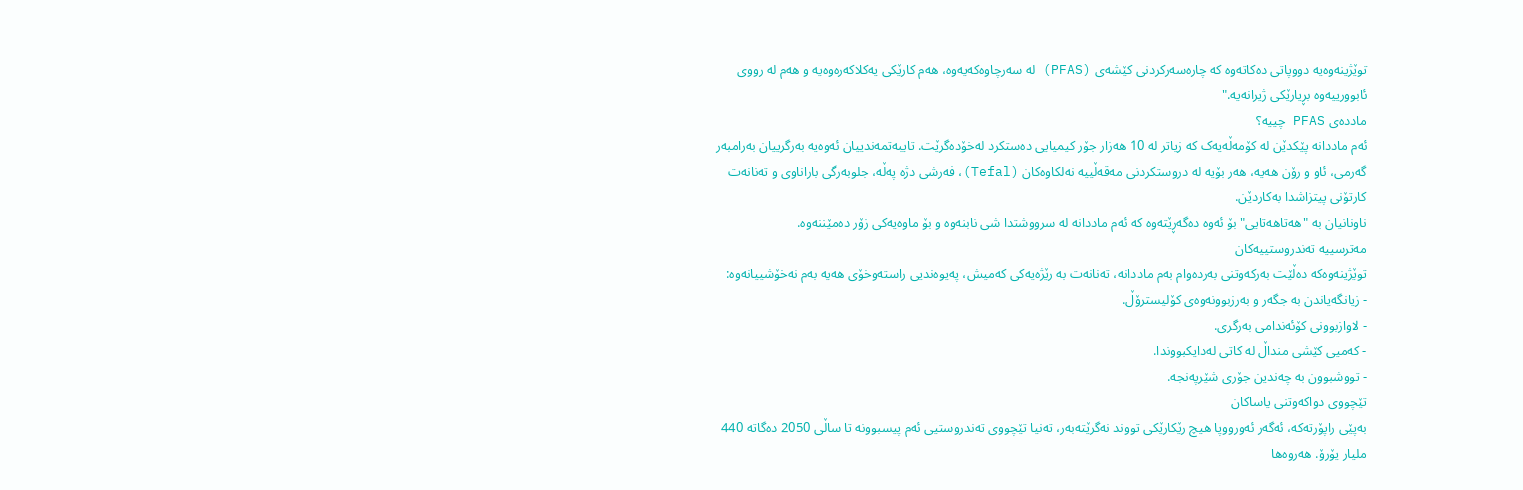توێژینەوەیە دووپاتی دەکاتەوە کە چارەسەرکردنی کێشەی (PFAS) لە سەرچاوەکەیەوە، هەم کارێکی یەکلاکەرەوەیە و هەم لە رووی ئابوورییەوە بڕیارێکی ژیرانەیە."
ماددەی PFAS چییە؟
ئەم ماددانە پێکدێن لە کۆمەڵەیەک کە زیاتر لە 10 هەزار جۆر کیمیایی دەستکرد لەخۆدەگرێت. تایبەتمەندییان ئەوەیە بەرگرییان بەرامبەر گەرمی، ئاو و رۆن هەیە، هەر بۆیە لە دروستکردنی مەقەڵییە نەلکاوەکان (Tefal)، فەرشی دژە پەڵە، جلوبەرگی باراناوی و تەنانەت کارتۆنی پیتزاشدا بەکاردێن.
ناونانیان بە "هەتاهەتایی" بۆ ئەوە دەگەڕێتەوە کە ئەم ماددانە لە سرووشتدا شی نابنەوە و بۆ ماوەیەکی زۆر دەمێننەوە.
مەترسییە تەندروستییەکان
توێژینەوەکە دەڵێت بەرکەوتنی بەردەوام بەم ماددانە، تەنانەت بە رێژەیەکی کەمیش، پەیوەندیی راستەوخۆی هەیە بەم نەخۆشییانەوە:
- زیانگەیاندن بە جگەر و بەرزبوونەوەی کۆلیسترۆڵ.
- لاوازبوونی کۆئەندامی بەرگری.
- کەمیی کێشی منداڵ لە کاتی لەدایکبووندا.
- تووشبوون بە چەندین جۆری شێرپەنجە.
تێچووی دواکەوتنی یاساکان
بەپێی راپۆرتەکە، ئەگەر ئەورووپا هیچ رێکارێکی تووند نەگرێتەبەر، تەنیا تێچووی تەندروستیی ئەم پیسبوونە تا ساڵی 2050 دەگاتە 440 ملیار یۆرۆ. هەروەها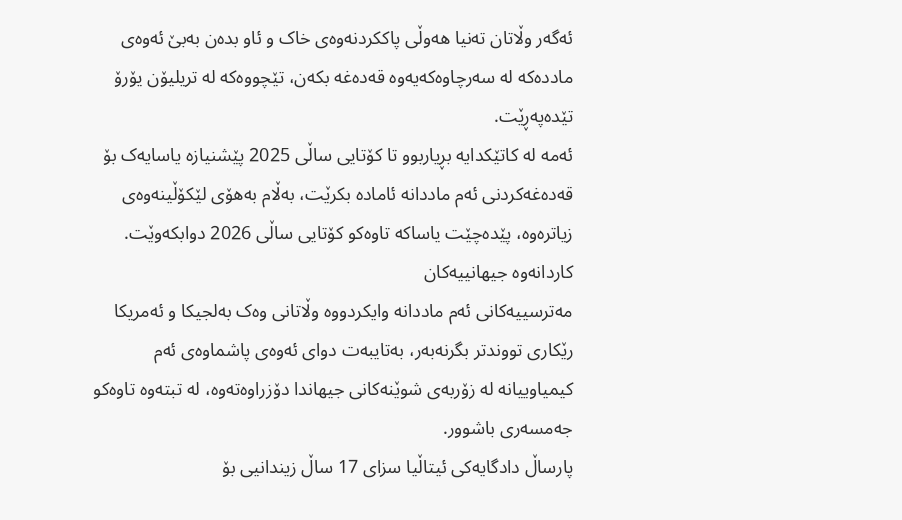ئەگەر وڵاتان تەنیا هەوڵی پاککردنەوەی خاک و ئاو بدەن بەبێ ئەوەی ماددەکە لە سەرچاوەکەیەوە قەدەغە بکەن، تێچووەکە لە تریلیۆن یۆرۆ تێدەپەڕێت.
ئەمە لە کاتێکدایە بڕیاربوو تا کۆتایی ساڵی 2025 پێشنیازە یاسایەک بۆ قەدەغەکردنی ئەم ماددانە ئامادە بکرێت، بەڵام بەهۆی لێکۆڵینەوەی زیاترەوە، پێدەچێت یاساکە تاوەکو کۆتایی ساڵی 2026 دوابکەوێت.
کاردانەوە جیهانییەکان
مەترسییەکانی ئەم ماددانە وایکردووە وڵاتانی وەک بەلجیکا و ئەمریکا رێکاری تووندتر بگرنەبەر، بەتایبەت دوای ئەوەی پاشماوەی ئەم کیمیاوییانە لە زۆربەی شوێنەکانی جیهاندا دۆزراوەتەوە، لە تبتەوە تاوەکو جەمسەری باشوور.
پارساڵ دادگایەکی ئیتاڵیا سزای 17 ساڵ زیندانیی بۆ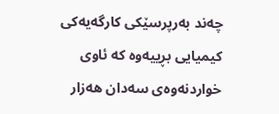چەند بەرپرسێکی کارگەیەکی کیمیایی بڕییەوە کە ئاوی خواردنەوەی سەدان هەزار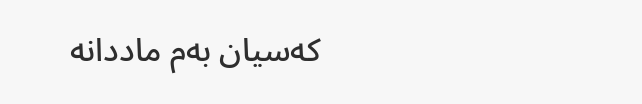کەسیان بەم ماددانە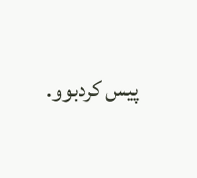پیس کردبوو.